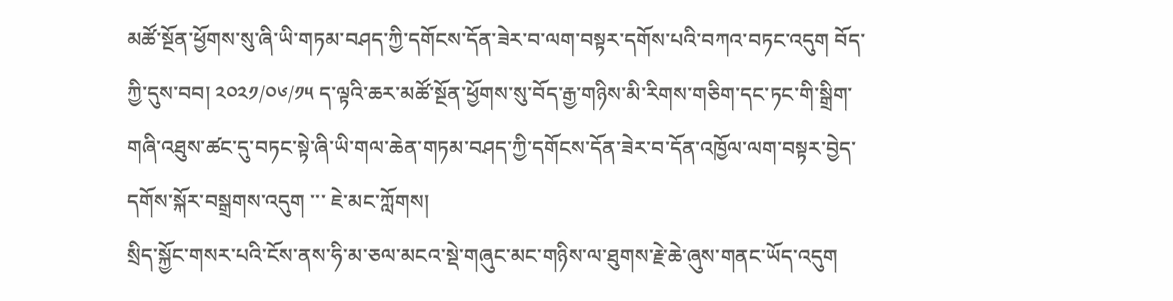མཚོ་སྔོན་ཕྱོགས་སུ་ཞི་ཡི་གཏམ་བཤད་ཀྱི་དགོངས་དོན་ཟེར་བ་ལག་བསྟར་དགོས་པའི་བཀའ་བཏང་འདུག བོད་ཀྱི་དུས་བབ། ༢༠༢༡/༠༦/༡༥ ད་ལྟའི་ཆར་མཚོ་སྔོན་ཕྱོགས་སུ་བོད་རྒྱ་གཉིས་མི་རིགས་གཅིག་དང་ཏང་གི་སྒྲིག་གཞི་འཐུས་ཚང་དུ་བཏང་སྟེ་ཞི་ཡི་གལ་ཆེན་གཏམ་བཤད་ཀྱི་དགོངས་དོན་ཟེར་བ་དོན་འཁྱོལ་ལག་བསྟར་བྱེད་དགོས་སྐོར་བསྒྲགས་འདུག ་་་ ཇེ་མང་ཀློགས།
སྲིད་སྐྱོང་གསར་པའི་ངོས་ནས་ཧི་མ་ཅལ་མངའ་སྡེ་གཞུང་མང་གཉིས་ལ་ཐུགས་རྗེ་ཆེ་ཞུས་གནང་ཡོད་འདུག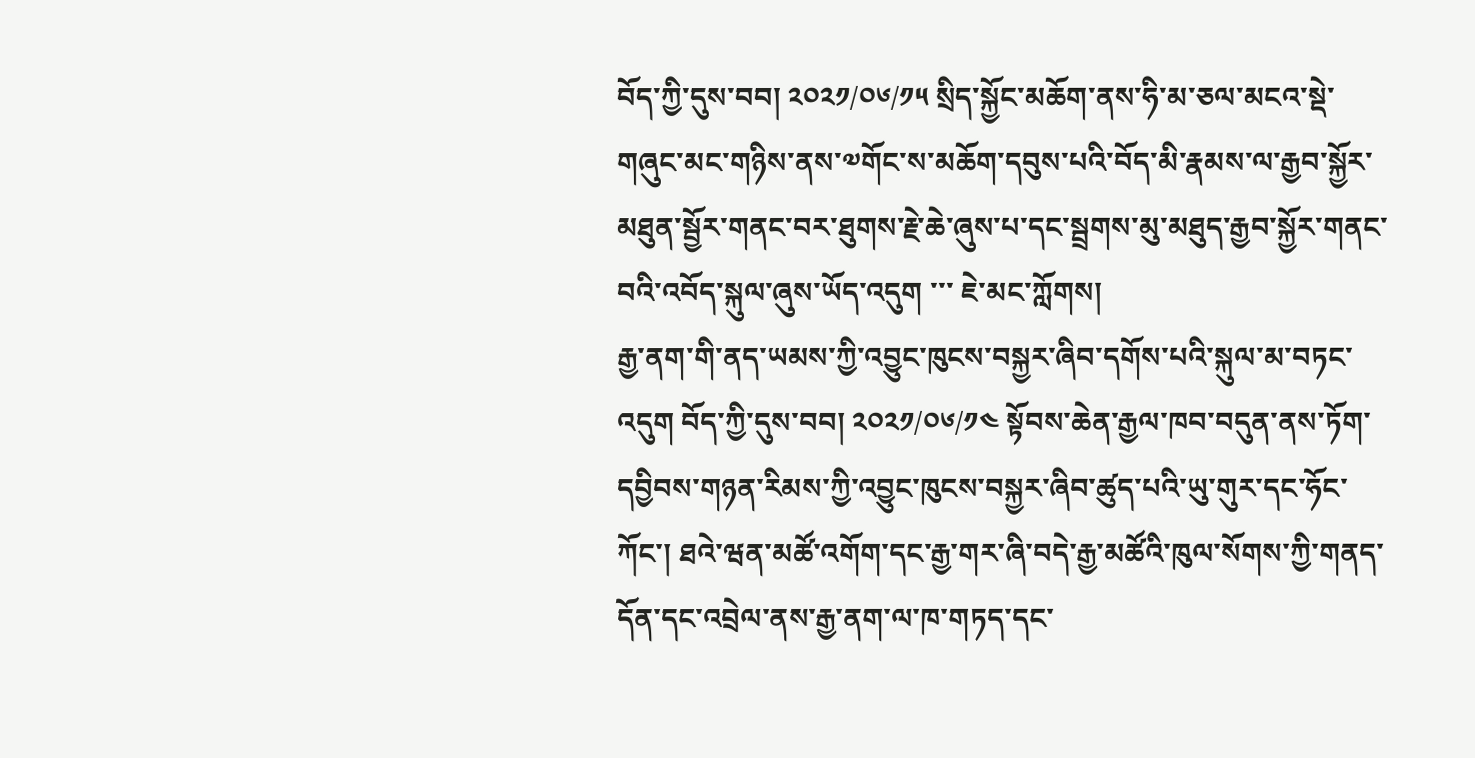བོད་ཀྱི་དུས་བབ། ༢༠༢༡/༠༦/༡༥ སྲིད་སྐྱོང་མཆོག་ནས་ཧི་མ་ཅལ་མངའ་སྡེ་གཞུང་མང་གཉིས་ནས་༧གོང་ས་མཆོག་དབུས་པའི་བོད་མི་རྣམས་ལ་རྒྱབ་སྐྱོར་མཐུན་སྦྱོར་གནང་བར་ཐུགས་རྗེ་ཆེ་ཞུས་པ་དང་སྦྲགས་མུ་མཐུད་རྒྱབ་སྐྱོར་གནང་བའི་འབོད་སྐུལ་ཞུས་ཡོད་འདུག ་་་ ཇེ་མང་ཀློགས།
རྒྱ་ནག་གི་ནད་ཡམས་ཀྱི་འབྱུང་ཁུངས་བསྐྱར་ཞིབ་དགོས་པའི་སྐུལ་མ་བཏང་འདུག བོད་ཀྱི་དུས་བབ། ༢༠༢༡/༠༦/༡༤ སྟོབས་ཆེན་རྒྱལ་ཁབ་བདུན་ནས་ཏོག་དབྱིབས་གཉན་རིམས་ཀྱི་འབྱུང་ཁུངས་བསྐྱར་ཞིབ་ཚུད་པའི་ཡུ་གུར་དང་ཧོང་ཀོང་། ཐའེ་ཝན་མཚོ་འགོག་དང་རྒྱ་གར་ཞི་བདེ་རྒྱ་མཚོའི་ཁུལ་སོགས་ཀྱི་གནད་དོན་དང་འབྲེལ་ནས་རྒྱ་ནག་ལ་ཁ་གཏད་དང་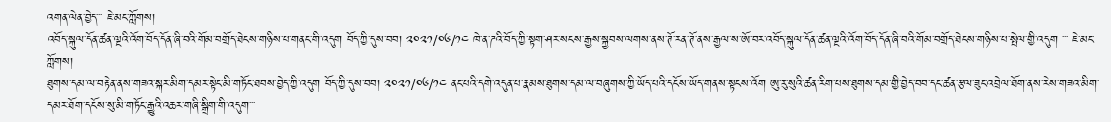འགན་ལེན་བྱེད་་་ ཇེ་མང་ཀློགས།
འབོད་སྐུལ་དོན་ཚན་ལྔའི་འོག་བོད་དོན་ཞི་བའི་གོམ་བགྲོད་ཐེངས་གཉིས་པ་གནང་གི་འདུག བོད་ཀྱི་དུས་བབ། ༢༠༢༡/༠༦/༡༤ ཁེ་ན་ཌའི་བོད་ཀྱི་སྟག་ཤར་སངས་རྒྱས་སྐྱབས་ལགས་ནས་ཊོ་རན་ཊོ་ནས་རྒྱལ་ས་ཨོ་བར་འབོད་སྐུལ་དོན་ཚན་ལྔའི་འོག་བོད་དོན་ཞི་བའི་གོམ་བགྲོད་ཐེངས་གཉིས་པ་སྤེལ་གྱི་འདུག ་་་ ཇེ་མང་ཀློགས།
ཐུགས་དམ་ལ་བརྟེན་ནས་གཟའ་སྐར་མིག་དམར་སྟེང་མི་གཏོང་ཐབས་བྱེད་ཀྱི་འདུག བོད་ཀྱི་དུས་བབ། ༢༠༢༡/༠༦/༡༤ ནང་པའི་དགེ་འདུན་པ་རྣམས་ཐུགས་དམ་ལ་བཞུགས་ཀྱི་ཡོད་པའི་དངོས་ཡོད་གནས་སྟངས་འོག ཨུ་རུ་སུའི་ཚན་རིག་པས་ཐུགས་དམ་གྱི་བྱེད་བབ་དང་ཚན་རྩལ་ཟུང་འབྲེལ་ཐོག་ནས་རེས་གཟའ་མིག་དམར་ཐོག་དངོས་སུ་མི་གཏོང་རྒྱུའི་འཆར་གཞི་སྒྲིག་གི་འདུག་་་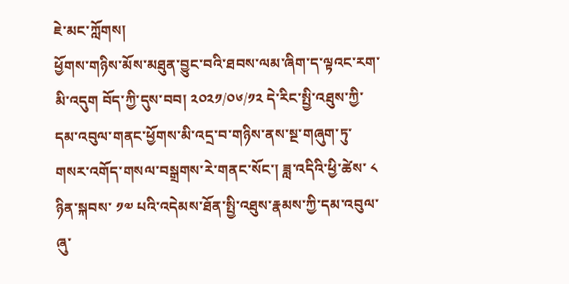ཇེ་མང་ཀློགས།
ཕྱོགས་གཉིས་མོས་མཐུན་བྱུང་བའི་ཐབས་ལམ་ཞིག་ད་ལྟའང་རག་མི་འདུག བོད་ཀྱི་དུས་བབ། ༢༠༢༡/༠༦/༡༢ དེ་རིང་སྤྱི་འཐུས་ཀྱི་དམ་འབུལ་གནང་ཕྱོགས་མི་འདྲ་བ་གཉིས་ནས་སྔ་གཞུག་ཏུ་གསར་འགོད་གསལ་བསྒྲགས་རེ་གནང་སོང་། ཟླ་འདིའི་ཕྱི་ཚེས་ ༨ ཉིན་སྐབས་ ༡༧ པའི་འདེམས་ཐོན་སྤྱི་འཐུས་རྣམས་ཀྱི་དམ་འབུལ་ཞུ་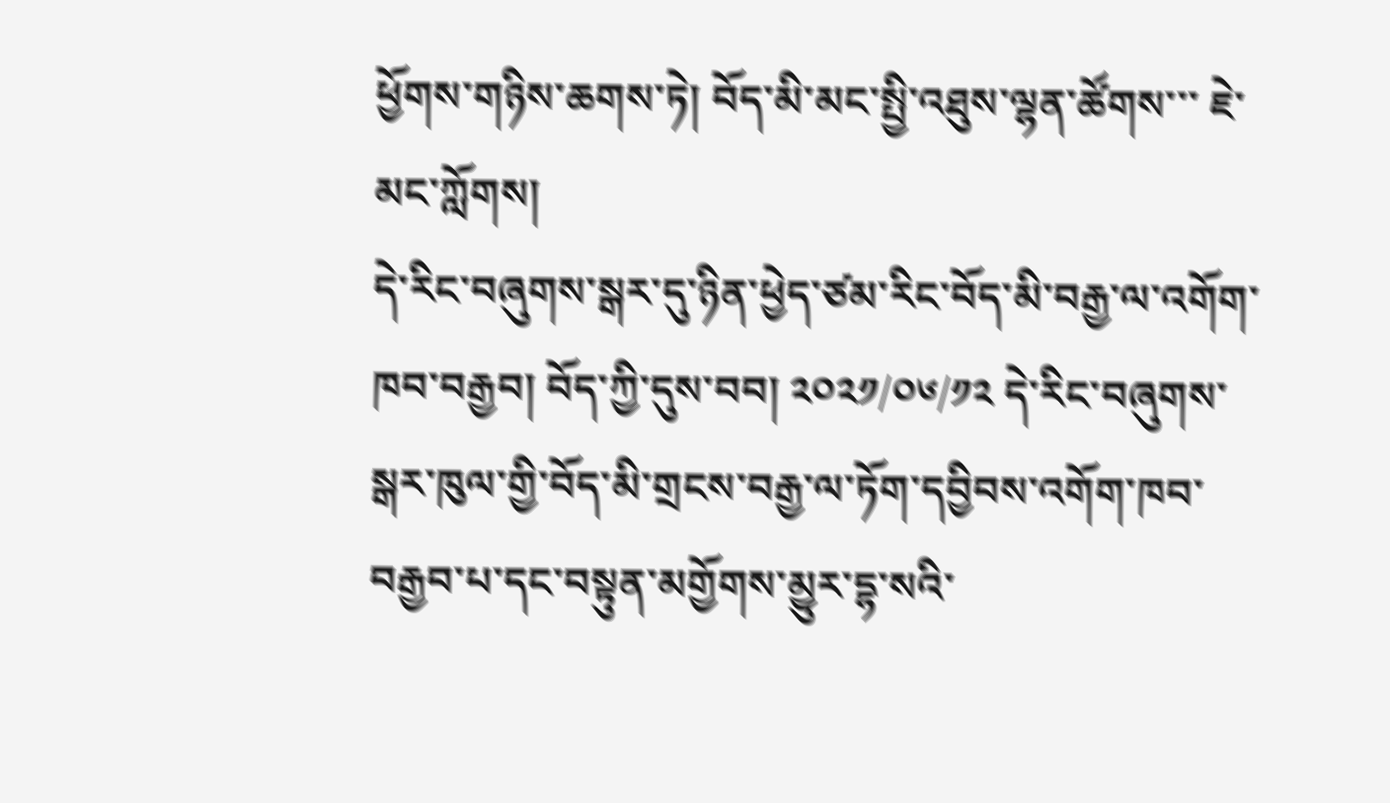ཕྱོགས་གཉིས་ཆགས་ཏེ། བོད་མི་མང་སྤྱི་འཐུས་ལྷན་ཚོགས་་་ ཇེ་མང་ཀློགས།
དེ་རིང་བཞུགས་སྒར་དུ་ཉིན་ཕྱེད་ཙམ་རིང་བོད་མི་བརྒྱ་ལ་འགོག་ཁབ་བརྒྱབ། བོད་ཀྱི་དུས་བབ། ༢༠༢༡/༠༦/༡༢ དེ་རིང་བཞུགས་སྒར་ཁུལ་གྱི་བོད་མི་གྲངས་བརྒྱ་ལ་ཏོག་དབྱིབས་འགོག་ཁབ་བརྒྱབ་པ་དང་བསྟུན་མགྱོགས་མྱུར་དྷ་སའི་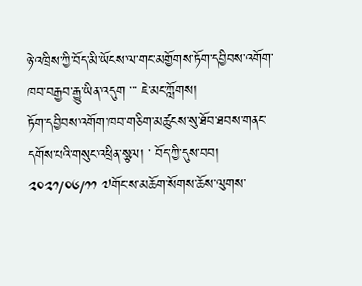ཉེ་འཁྲིས་ཀྱི་བོད་མི་ཡོངས་ལ་གང་མགྱོགས་ཏོག་དབྱིབས་འགོག་ཁབ་བརྒྱབ་རྒྱུ་ཡིན་འདུག ་་་ ཇེ་མང་ཀློགས།
ཏོག་དབྱིབས་འགོག་ཁབ་གཅིག་མཚུངས་སུ་ཐོབ་ཐབས་གནང་དགོས་པའི་གསུང་འཕྲིན་སྩལ། ་ བོད་ཀྱི་དུས་བབ། ༢༠༢༡/༠༦/༡༡ ༧གོང་ས་མཆོག་སོགས་ཆོས་ལུགས་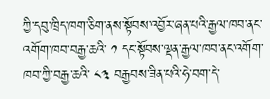ཀྱི་དབུ་ཁྲིད་ཁག་ཅིག་ནས་སྟོབས་འབྱོར་ཞན་པའི་རྒྱལ་ཁབ་ནང་འགོག་ཁབ་བརྒྱ་ཆའི་ ༡ དང་སྟོབས་ལྡན་རྒྱལ་ཁབ་ནང་འགོག་ཁབ་ཀྱི་བརྒྱ་ཆའི་ ༨༣ བརྒྱབས་ཟིན་པའི་ཧེ་བག་དེ་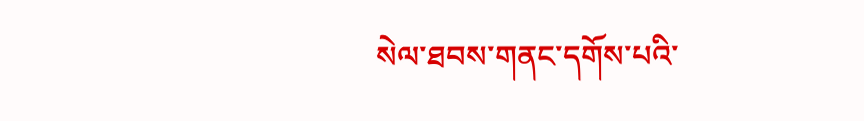སེལ་ཐབས་གནང་དགོས་པའི་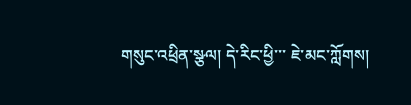གསུང་འཕྲིན་སྩལ། དེ་རིང་ཕྱི་་་ ཇེ་མང་ཀློགས།